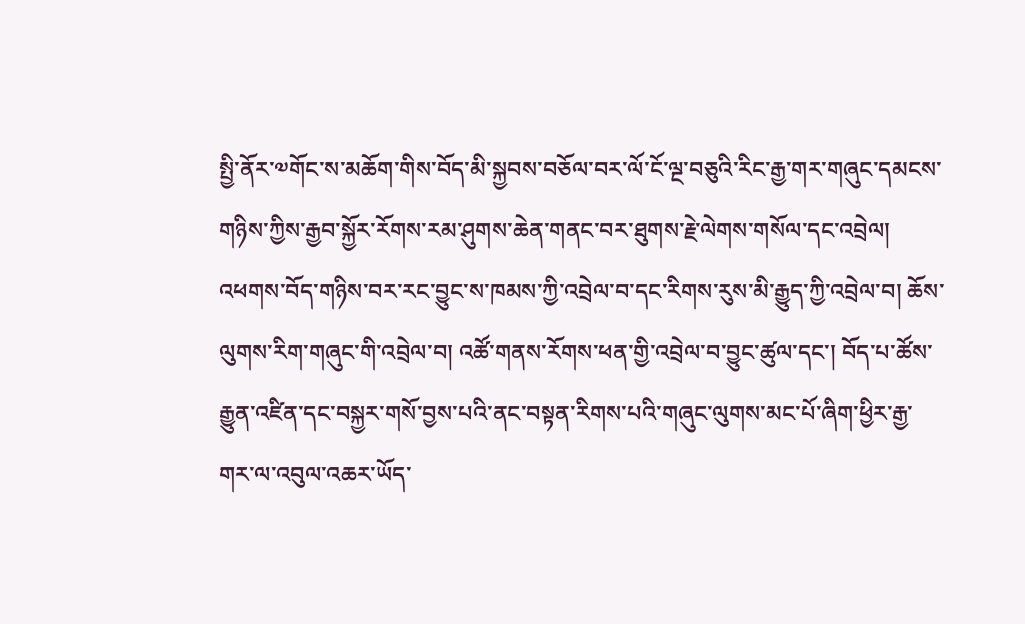སྤྱི་ནོར་༧གོང་ས་མཆོག་གིས་བོད་མི་སྐྱབས་བཅོལ་བར་ལོ་ངོ་ལྔ་བཅུའི་རིང་རྒྱ་གར་གཞུང་དམངས་གཉིས་ཀྱིས་རྒྱབ་སྐྱོར་རོགས་རམ་ཤུགས་ཆེན་གནང་བར་ཐུགས་རྗེ་ལེགས་གསོལ་དང་འབྲེལ། འཕགས་བོད་གཉིས་བར་རང་བྱུང་ས་ཁམས་ཀྱི་འབྲེལ་བ་དང་རིགས་རུས་མི་རྒྱུད་ཀྱི་འབྲེལ་བ། ཆོས་ལུགས་རིག་གཞུང་གི་འབྲེལ་བ། འཚོ་གནས་རོགས་ཕན་གྱི་འབྲེལ་བ་བྱུང་ཚུལ་དང་། བོད་པ་ཚོས་རྒྱུན་འཛིན་དང་བསྐྱར་གསོ་བྱས་པའི་ནང་བསྟན་རིགས་པའི་གཞུང་ལུགས་མང་པོ་ཞིག་ཕྱིར་རྒྱ་གར་ལ་འབུལ་འཆར་ཡོད་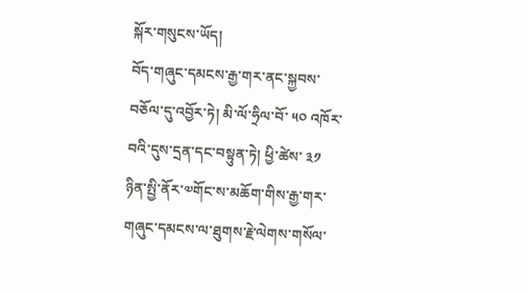སྐོར་གསུངས་ཡོད།
བོད་གཞུང་དམངས་རྒྱ་གར་ནང་སྐྱབས་བཅོལ་དུ་འབྱོར་ཏེ། མི་ལོ་ཧྲིལ་བོ་ ༥༠ འཁོར་བའི་དུས་དྲན་དང་བསྟུན་ཏེ། ཕྱི་ཚེས་ ༣༡ ཉིན་སྤྱི་ནོར་༧གོང་ས་མཆོག་གིས་རྒྱ་གར་གཞུང་དམངས་ལ་ཐུགས་རྗེ་ལེགས་གསོལ་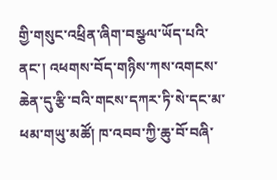གྱི་གསུང་འཕྲིན་ཞིག་བསྩལ་ཡོད་པའི་ནང་། འཕགས་བོད་གཉིས་ཀས་འགངས་ཆེན་དུ་རྩི་བའི་གངས་དཀར་ཏི་སེ་དང་མ་ཕམ་གཡུ་མཚོ། ཁ་འབབ་ཀྱི་ཆུ་བོ་བཞི་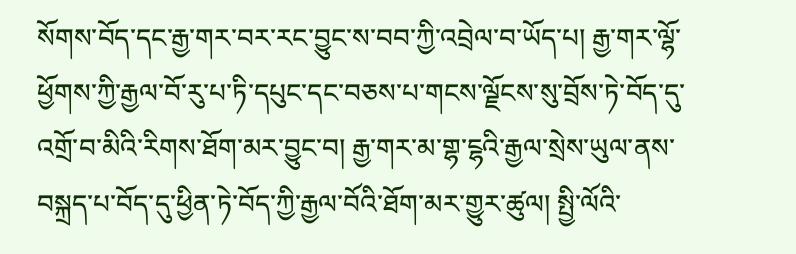སོགས་བོད་དང་རྒྱ་གར་བར་རང་བྱུང་ས་བབ་ཀྱི་འབྲེལ་བ་ཡོད་པ། རྒྱ་གར་ལྷོ་ཕྱོགས་ཀྱི་རྒྱལ་བོ་རུ་པ་ཏི་དཔུང་དང་བཅས་པ་གངས་ལྗོངས་སུ་བྲོས་ཏེ་བོད་དུ་འགྲོ་བ་མིའི་རིགས་ཐོག་མར་བྱུང་བ། རྒྱ་གར་མ་གྷ་ངྷའི་རྒྱལ་སྲེས་ཡུལ་ནས་བསྐྲད་པ་བོད་དུ་ཕྱིན་ཏེ་བོད་ཀྱི་རྒྱལ་བོའི་ཐོག་མར་གྱུར་ཚུལ། སྤྱི་ལོའི་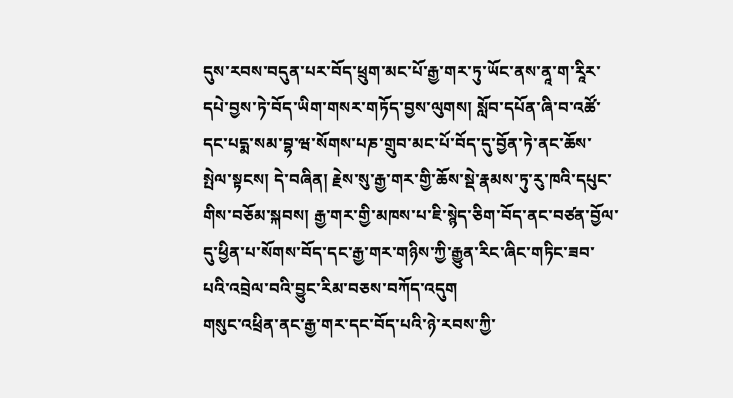དུས་རབས་བདུན་པར་བོད་ཕྲུག་མང་པོ་རྒྱ་གར་ཏུ་ཡོང་ནས་ནཱ་ག་རཱིར་དཔེ་བྱས་ཏེ་བོད་ཡིག་གསར་གཏོད་བྱས་ལུགས། སློབ་དཔོན་ཞི་བ་འཚོ་དང་པདྨ་སམ་བྷ་ཝ་སོགས་པཎ་གྲུབ་མང་པོ་བོད་དུ་བྱོན་ཏེ་ནང་ཆོས་སྤེལ་སྟངས། དེ་བཞིན། རྗེས་སུ་རྒྱ་གར་གྱི་ཆོས་སྡེ་རྣམས་ཏུ་རུ་ཁའི་དཔུང་གིས་བཅོམ་སྐབས། རྒྱ་གར་གྱི་མཁས་པ་ཇི་སྙེད་ཅིག་བོད་ནང་བཙན་བྱོལ་དུ་ཕྱིན་པ་སོགས་བོད་དང་རྒྱ་གར་གཉིས་ཀྱི་རྒྱུན་རིང་ཞིང་གཏིང་ཟབ་པའི་འབྲེལ་བའི་བྱུང་རིམ་བཅས་བཀོད་འདུག
གསུང་འཕྲིན་ནང་རྒྱ་གར་དང་བོད་པའི་ཉེ་རབས་ཀྱི་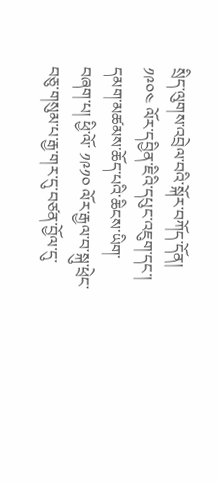སྲིད་ལུགས་འབྲེལ་བའི་སྐོར་བཀོད་དོན། ༡༩༠༤ ལོར་དབྱིན་ཇིའི་དཔུང་འཇུག་དང་། དམག་མཚམས་ཆོད་པའི་ཆིངས་ཡིག་བཞག་པ། ཕྱི་ལོ་ ༡༩༡༠ ལོར་རྒྱལ་བ་སྐུ་ཕྲེང་བཅུ་གསུམ་པ་རྒྱ་གར་དུ་བཙན་བྱོལ་དུ་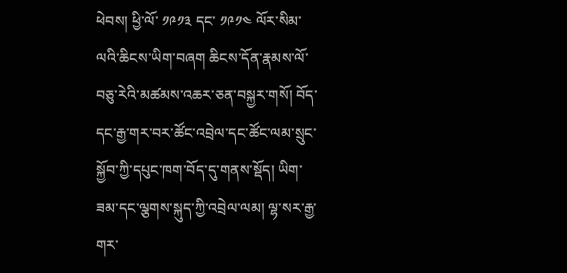ཕེབས། ཕྱི་ལོ་ ༡༩༡༣ དང་ ༡༩༡༤ ལོར་སིམ་ལའི་ཆིངས་ཡིག་བཞག ཆིངས་དོན་རྣམས་ལོ་བཅུ་རེའི་མཚམས་འཆར་ཅན་བསྐྱར་གསོ། བོད་དང་རྒྱ་གར་བར་ཚོང་འབྲེལ་དང་ཚོང་ལམ་སྲུང་སྐྱོབ་ཀྱི་དཔུང་ཁག་བོད་དུ་གནས་སྡོད། ཡིག་ཟམ་དང་ལྕགས་སྐུད་ཀྱི་འབྲེལ་ལམ། ལྷ་སར་རྒྱ་གར་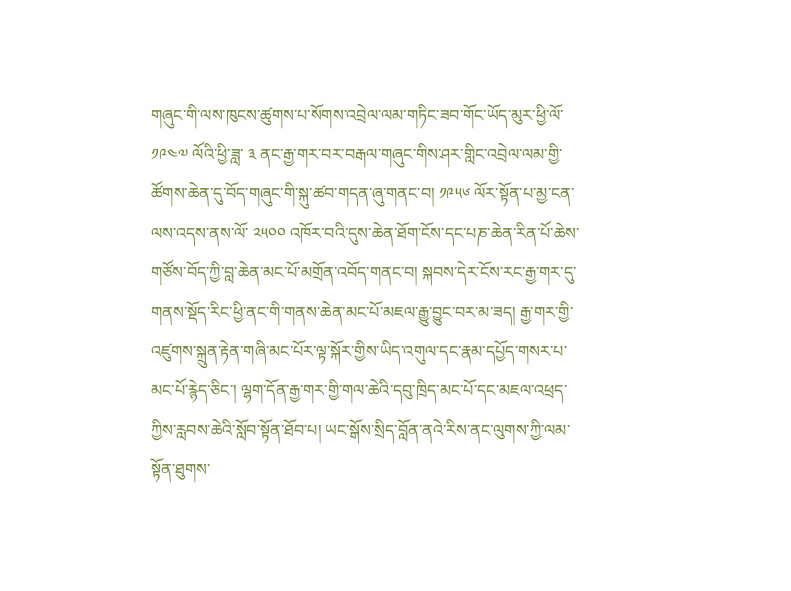གཞུང་གི་ལས་ཁུངས་ཚུགས་པ་སོགས་འབྲེལ་ལམ་གཏིང་ཟབ་གོང་ཡོད་མུར་ཕྱི་ལོ་ ༡༩༤༧ ལོའི་ཕྱི་ཟླ་ ༣ ནང་རྒྱ་གར་བར་བརྒལ་གཞུང་གིས་ཤར་གླིང་འབྲེལ་ལམ་གྱི་ཚོགས་ཆེན་དུ་བོད་གཞུང་གི་སྐུ་ཚབ་གདན་ཞུ་གནང་བ། ༡༩༥༦ ལོར་སྟོན་པ་མྱ་ངན་ལས་འདས་ནས་ལོ་ ༢༥༠༠ འཁོར་བའི་དུས་ཆེན་ཐོག་ངོས་དང་པཎ་ཆེན་རིན་པོ་ཆེས་གཙོས་བོད་ཀྱི་བླ་ཆེན་མང་པོ་མགྲོན་འབོད་གནང་བ། སྐབས་དེར་ངོས་རང་རྒྱ་གར་དུ་གནས་སྡོད་རིང་ཕྱི་ནང་གི་གནས་ཆེན་མང་པོ་མཇལ་རྒྱུ་བྱུང་བར་མ་ཟད། རྒྱ་གར་གྱི་འཛུགས་སྐྲུན་རྟེན་གཞི་མང་པོར་ལྟ་སྐོར་གྱིས་ཡིད་འགུལ་དང་རྣམ་དཔྱོད་གསར་པ་མང་པོ་རྙེད་ཅིང་། ལྷག་དོན་རྒྱ་གར་གྱི་གལ་ཆེའི་དབུ་ཁྲིད་མང་པོ་དང་མཇལ་འཕྲད་ཀྱིས་རླབས་ཆེའི་སློབ་སྟོན་ཐོབ་པ། ཡང་སྒོས་སྲིད་བློན་ནའེ་རིས་ནང་ལུགས་ཀྱི་ལམ་སྟོན་ཐུགས་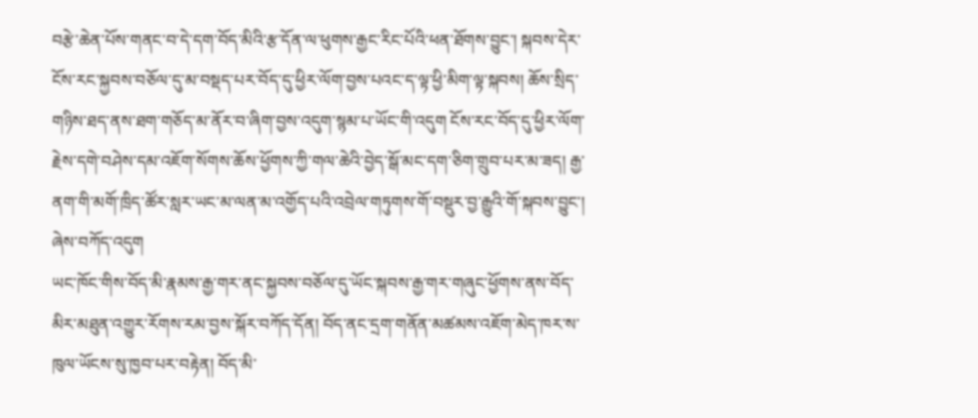བརྩེ་ཆེན་པོས་གནང་བ་དེ་དག་བོད་མིའི་རྩ་དོན་ལ་ཕུགས་རྒྱང་རིང་པོའི་ཕན་ཐོགས་བྱུང་། སྐབས་དེར་ངོས་རང་སྐྱབས་བཅོལ་དུ་མ་བསྡད་པར་བོད་དུ་ཕྱིར་ལོག་བྱས་པའང་ད་ལྟ་ཕྱི་མིག་ལྟ་སྐབས། ཆོས་སྲིད་གཉིས་ཐད་ནས་ཐག་གཅོད་མ་ནོར་བ་ཞིག་བྱས་འདུག་སྙམ་པ་ཡོང་གི་འདུག ངོས་རང་བོད་དུ་ཕྱིར་ལོག་རྗེས་དགེ་བཤེས་དམ་འཇོག་སོགས་ཆོས་ཕྱོགས་ཀྱི་གལ་ཆེའི་བྱེད་སྒོ་མང་དག་ཅིག་གྲུབ་པར་མ་ཟད། རྒྱ་ནག་གི་མགོ་ཁྲིད་ཚོར་སླར་ཡང་མ་ལན་མ་འགྱོད་པའི་འབྲེལ་གཏུགས་གོ་བསྡུར་བྱ་རྒྱུའི་གོ་སྐབས་བྱུང་། ཞེས་བཀོད་འདུག
ཡང་ཁོང་གིས་བོད་མི་རྣམས་རྒྱ་གར་ནང་སྐྱབས་བཅོལ་དུ་ཡོང་སྐབས་རྒྱ་གར་གཞུང་ཕྱོགས་ནས་བོད་མིར་མཐུན་འགྱུར་རོགས་རམ་བྱས་སྐོར་བཀོད་དོན། བོད་ནང་དྲག་གནོན་མཚམས་འཇོག་མེད་ཁར་ས་ཁུལ་ཡོངས་སུ་ཁྱབ་པར་བརྟེན། བོད་མི་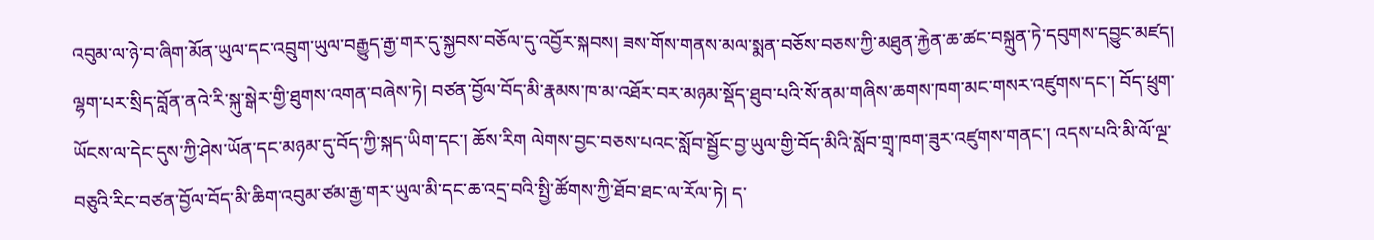འབུམ་ལ་ཉེ་བ་ཞིག་མོན་ཡུལ་དང་འབྲུག་ཡུལ་བརྒྱུད་རྒྱ་གར་དུ་སྐྱབས་བཅོལ་དུ་འབྱོར་སྐབས། ཟས་གོས་གནས་མལ་སྨན་བཅོས་བཅས་ཀྱི་མཐུན་རྐྱེན་ཆ་ཚང་བསྐྲུན་ཏེ་དབུགས་དབྱུང་མཛད། ལྷག་པར་སྲིད་བློན་ནའེ་རི་སྐུ་སྒེར་གྱི་ཐུགས་འགན་བཞེས་ཏེ། བཙན་བྱོལ་བོད་མི་རྣམས་ཁ་མ་འཐོར་བར་མཉམ་སྡོད་ཐུབ་པའི་སོ་ནམ་གཞིས་ཆགས་ཁག་མང་གསར་འཛུགས་དང་། བོད་ཕྲུག་ཡོངས་ལ་དེང་དུས་ཀྱི་ཤེས་ཡོན་དང་མཉམ་དུ་བོད་ཀྱི་སྐད་ཡིག་དང་། ཆོས་རིག ལེགས་བྱང་བཅས་པའང་སློབ་སྦྱོང་བྱ་ཡུལ་གྱི་བོད་མིའི་སློབ་གྲྭ་ཁག་ཟུར་འཛུགས་གནང་། འདས་པའི་མི་ལོ་ལྔ་བཅུའི་རིང་བཙན་བྱོལ་བོད་མི་ཆིག་འབུམ་ཙམ་རྒྱ་གར་ཡུལ་མི་དང་ཆ་འདྲ་བའི་སྤྱི་ཚོགས་ཀྱི་ཐོབ་ཐང་ལ་རོལ་ཏེ། ད་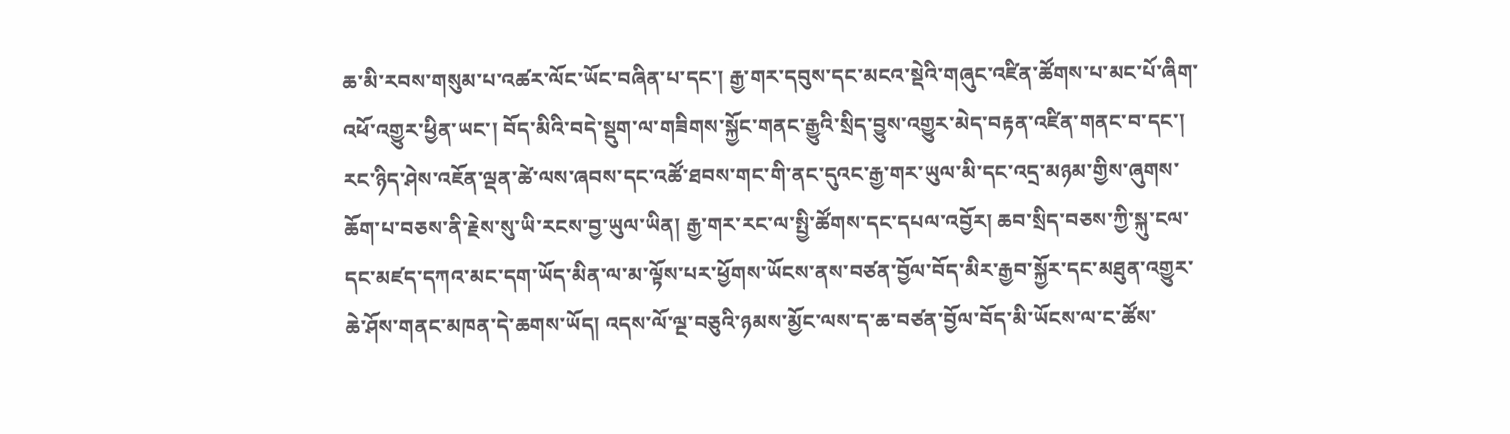ཆ་མི་རབས་གསུམ་པ་འཚར་ལོང་ཡོང་བཞིན་པ་དང་། རྒྱ་གར་དབུས་དང་མངའ་སྡེའི་གཞུང་འཛིན་ཚོགས་པ་མང་པོ་ཞིག་འཕོ་འགྱུར་ཕྱིན་ཡང་། བོད་མིའི་བདེ་སྡུག་ལ་གཟིགས་སྐྱོང་གནང་རྒྱུའི་སྲིད་བྱུས་འགྱུར་མེད་བརྟན་འཛིན་གནང་བ་དང་། རང་ཉིད་ཤེས་འཇོན་ལྡན་ཚེ་ལས་ཞབས་དང་འཚོ་ཐབས་གང་གི་ནང་དུའང་རྒྱ་གར་ཡུལ་མི་དང་འདྲ་མཉམ་གྱིས་ཞུགས་ཆོག་པ་བཅས་ནི་རྗེས་སུ་ཡི་རངས་བྱ་ཡུལ་ཡིན། རྒྱ་གར་རང་ལ་སྤྱི་ཚོགས་དང་དཔལ་འབྱོར། ཆབ་སྲིད་བཅས་ཀྱི་སྐུ་ངལ་དང་མཛད་དཀའ་མང་དག་ཡོད་མིན་ལ་མ་ལྟོས་པར་ཕྱོགས་ཡོངས་ནས་བཙན་བྱོལ་བོད་མིར་རྒྱབ་སྐྱོར་དང་མཐུན་འགྱུར་ཆེ་ཤོས་གནང་མཁན་དེ་ཆགས་ཡོད། འདས་ལོ་ལྔ་བཅུའི་ཉམས་མྱོང་ལས་ད་ཆ་བཙན་བྱོལ་བོད་མི་ཡོངས་ལ་ང་ཚོས་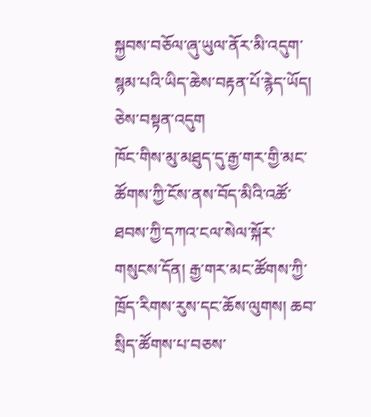སྐྱབས་བཅོལ་ཞུ་ཡུལ་ནོར་མི་འདུག་སྙམ་པའི་ཡིད་ཆེས་བརྟན་པོ་རྙེད་ཡོད། ཅེས་བསྟན་འདུག
ཁོང་གིས་མུ་མཐུད་དུ་རྒྱ་གར་གྱི་མང་ཚོགས་ཀྱི་ངོས་ནས་བོད་མིའི་འཚོ་ཐབས་ཀྱི་དཀའ་ངལ་སེལ་སྐོར་གསུངས་དོན། རྒྱ་གར་མང་ཚོགས་ཀྱི་ཁྲོད་རིགས་རུས་དང་ཆོས་ལུགས། ཆབ་སྲིད་ཚོགས་པ་བཅས་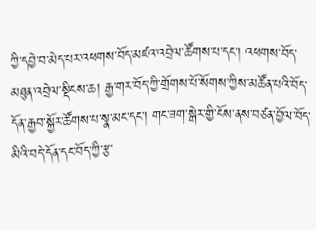ཀྱི་དབྱེ་བ་མེད་པར་འཕགས་བོད་མཛའ་འབྲེལ་ཚོགས་པ་དང་། འཕགས་བོད་མཐུན་འབྲེལ་སྡིངས་ཆ། རྒྱ་གར་བོད་ཀྱི་གྲོགས་པོ་སོགས་ཀྱིས་མཚོན་པའི་བོད་དོན་རྒྱབ་སྐྱོར་ཚོགས་པ་སྣ་མང་དང་། གང་ཟག་སྒེར་གྱི་ངོས་ནས་བཙན་བྱོལ་བོད་མིའི་བདེ་དོན་དང་བོད་ཀྱི་རྩ་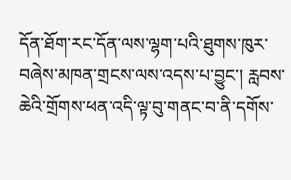དོན་ཐོག་རང་དོན་ལས་ལྷག་པའི་ཐུགས་ཁུར་བཞེས་མཁན་གྲངས་ལས་འདས་པ་བྱུང་། རླབས་ཆེའི་གྲོགས་ཕན་འདི་ལྟ་བུ་གནང་བ་ནི་དགོས་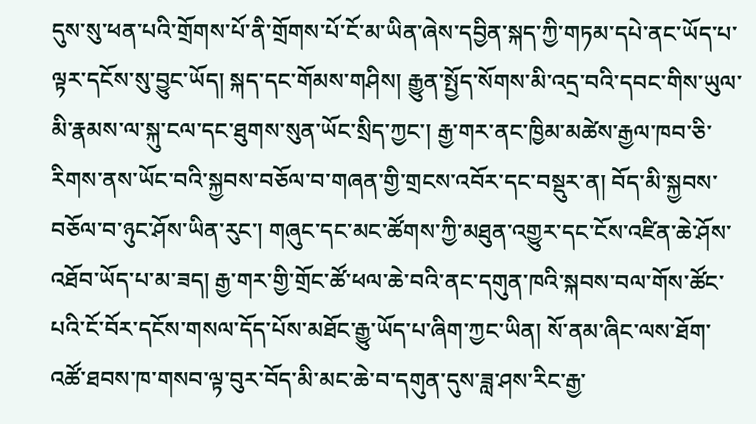དུས་སུ་ཕན་པའི་གྲོགས་པོ་ནི་གྲོགས་པོ་ངོ་མ་ཡིན་ཞེས་དབྱིན་སྐད་ཀྱི་གཏམ་དཔེ་ནང་ཡོད་པ་ལྟར་དངོས་སུ་བྱུང་ཡོད། སྐད་དང་གོམས་གཤིས། རྒྱུན་སྤྱོད་སོགས་མི་འདྲ་བའི་དབང་གིས་ཡུལ་མི་རྣམས་ལ་སྐུ་ངལ་དང་ཐུགས་སུན་ཡོང་སྲིད་ཀྱང་། རྒྱ་གར་ནང་ཁྱིམ་མཚེས་རྒྱལ་ཁབ་ཅི་རིགས་ནས་ཡོང་བའི་སྐྱབས་བཅོལ་བ་གཞན་གྱི་གྲངས་འབོར་དང་བསྡུར་ན། བོད་མི་སྐྱབས་བཅོལ་བ་ཉུང་ཤོས་ཡིན་རུང་། གཞུང་དང་མང་ཚོགས་ཀྱི་མཐུན་འགྱུར་དང་ངོས་འཛིན་ཆེ་ཤོས་འཐོབ་ཡོད་པ་མ་ཟད། རྒྱ་གར་གྱི་གྲོང་ཚོ་ཕལ་ཆེ་བའི་ནང་དགུན་ཁའི་སྐབས་བལ་གོས་ཚོང་པའི་ངོ་བོར་དངོས་གསལ་དོད་པོས་མཐོང་རྒྱུ་ཡོད་པ་ཞིག་ཀྱང་ཡིན། སོ་ནམ་ཞིང་ལས་ཐོག་འཚོ་ཐབས་ཁ་གསབ་ལྟ་བུར་བོད་མི་མང་ཆེ་བ་དགུན་དུས་ཟླ་ཤས་རིང་རྒྱ་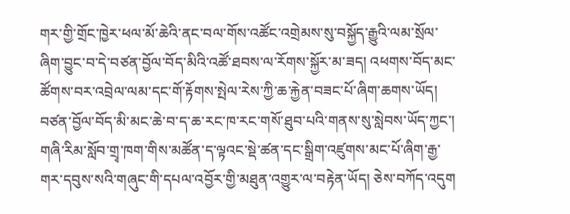གར་གྱི་གྲོང་ཁྱེར་ཕལ་མོ་ཆེའི་ནང་བལ་གོས་འཚོང་འགྲེམས་སུ་བསྐྱོད་རྒྱུའི་ལམ་སྲོལ་ཞིག་བྱུང་བ་དེ་བཙན་བྱོལ་བོད་མིའི་འཚོ་ཐབས་ལ་རོགས་སྐྱོར་མ་ཟད། འཕགས་བོད་མང་ཚོགས་བར་འབྲེལ་ལམ་དང་གོ་རྟོགས་སྤེལ་རེས་ཀྱི་ཆ་རྐྱེན་བཟང་པོ་ཞིག་ཆགས་ཡོད། བཙན་བྱོལ་བོད་མི་མང་ཆེ་བ་ད་ཆ་རང་ཁ་རང་གསོ་ཐུབ་པའི་གནས་སུ་སླེབས་ཡོད་ཀྱང་། གཞི་རིམ་སློབ་གྲྭ་ཁག་གིས་མཚོན་ད་ལྟའང་སྡེ་ཚན་དང་སྒྲིག་འཛུགས་མང་པོ་ཞིག་རྒྱ་གར་དབུས་སའི་གཞུང་གི་དཔལ་འབྱོར་གྱི་མཐུན་འགྱུར་ལ་བརྟེན་ཡོད། ཅེས་བཀོད་འདུག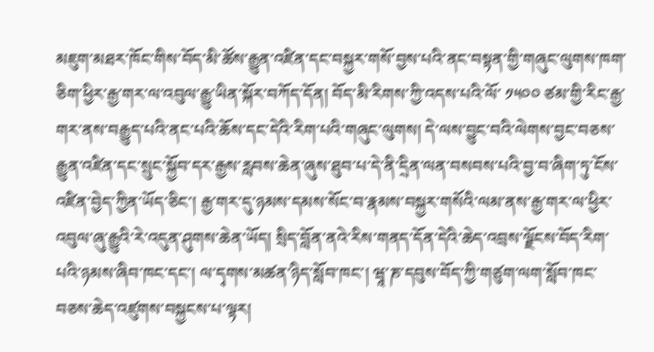མཇུག་མཐར་ཁོང་གིས་བོད་མི་ཚོས་རྒྱུན་འཛིན་དང་བསྐྱར་གསོ་བྱས་པའི་ནང་བསྟན་གྱི་གཞུང་ལུགས་ཁག་ཅིག་ཕྱིར་རྒྱ་གར་ལ་འབུལ་རྒྱུ་ཡིན་སྐོར་བཀོད་དོན། བོད་མི་རིགས་ཀྱི་འདས་པའི་ལོ་ ༡༥༠༠ ཙམ་གྱི་རིང་རྒྱ་གར་ནས་བརྒྱུད་པའི་ནང་པའི་ཆོས་དང་དེའི་རིག་པའི་གཞུང་ལུགས། དེ་ལས་བྱུང་བའི་ལེགས་བྱང་བཅས་རྒྱུན་འཛིན་དང་སྲུང་སྐྱོབ་དར་རྒྱས་རླབས་ཆེན་ཞུས་ཐུབ་པ་དེ་ནི་དྲིན་ལན་བསབས་པའི་བྱ་བ་ཞིག་ཏུ་ངོས་འཛིན་བྱེད་ཀྱིན་ཡོད་ཅིང་། རྒྱ་གར་དུ་ཉམས་དམས་སོང་བ་རྣམས་བསྐྱར་གསོའི་ལམ་ནས་རྒྱ་གར་ལ་ཕྱིར་འབུལ་ཞུ་རྒྱུའི་རེ་འདུན་ཤུགས་ཆེན་ཡོད། སྲིད་བློན་ནའེ་རིས་གནད་དོན་དེའི་ཆེད་འབྲས་ལྗོངས་བོད་རིག་པའི་ཉམས་ཞིབ་ཁང་དང་། ལ་དྭགས་མཚན་ཉིད་སློབ་ཁང་། ཝཱ་ཎ་དབུས་བོད་ཀྱི་གཙུག་ལག་སློབ་ཁང་བཅས་ཆེད་འཛུགས་བསྐྱངས་པ་ལྟར།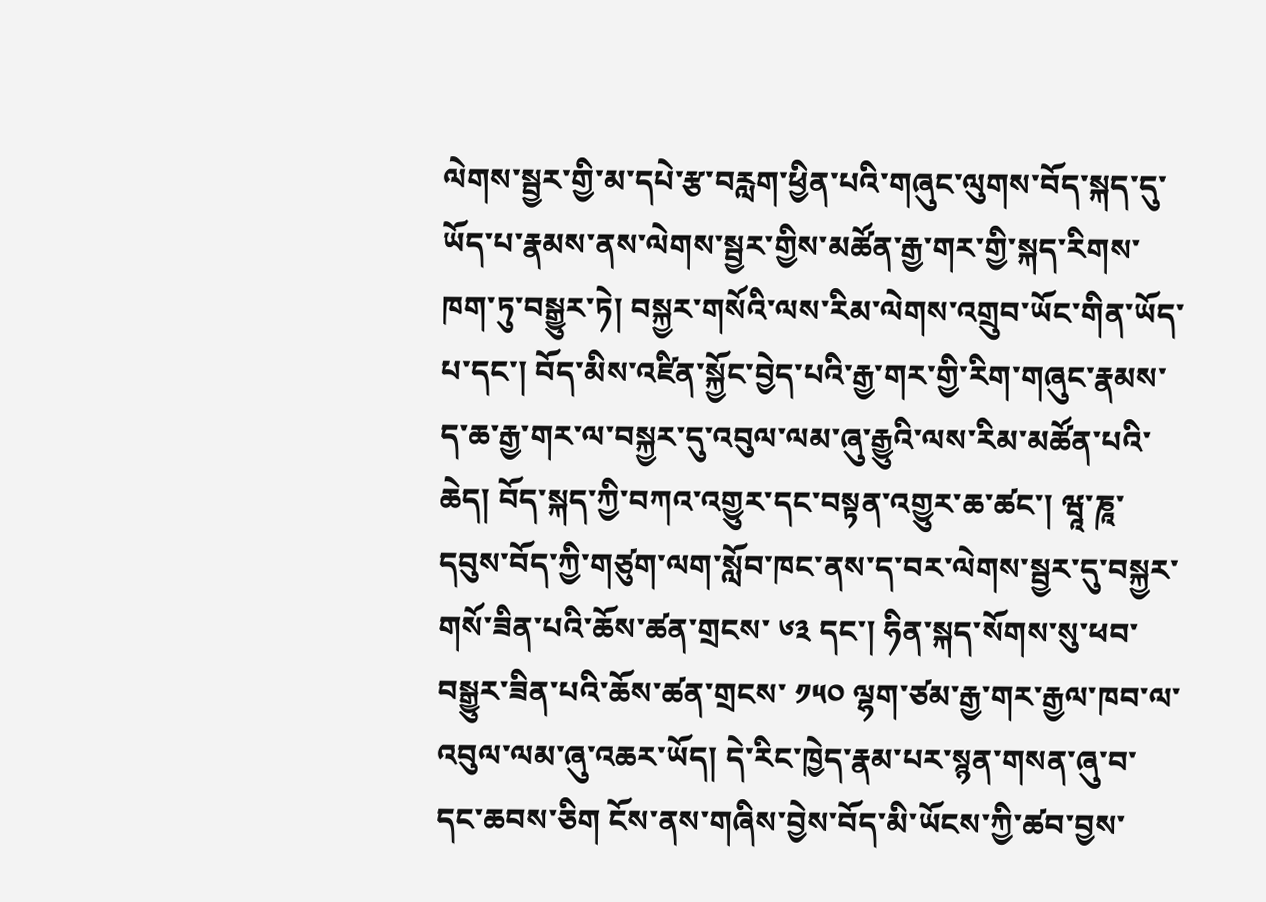ལེགས་སྦྱར་གྱི་མ་དཔེ་རྩ་བརླག་ཕྱིན་པའི་གཞུང་ལུགས་བོད་སྐད་དུ་ཡོད་པ་རྣམས་ནས་ལེགས་སྦྱར་གྱིས་མཚོན་རྒྱ་གར་གྱི་སྐད་རིགས་ཁག་ཏུ་བསྒྱུར་ཏེ། བསྐྱར་གསོའི་ལས་རིམ་ལེགས་འགྲུབ་ཡོང་གིན་ཡོད་པ་དང་། བོད་མིས་འཛིན་སྐྱོང་བྱེད་པའི་རྒྱ་གར་གྱི་རིག་གཞུང་རྣམས་ད་ཆ་རྒྱ་གར་ལ་བསྐྱར་དུ་འབུལ་ལམ་ཞུ་རྒྱུའི་ལས་རིམ་མཚོན་པའི་ཆེད། བོད་སྐད་ཀྱི་བཀའ་འགྱུར་དང་བསྟན་འགྱུར་ཆ་ཚང་། ཝཱ་ཎཱ་དབུས་བོད་ཀྱི་གཙུག་ལག་སློབ་ཁང་ནས་ད་བར་ལེགས་སྦྱར་དུ་བསྐྱར་གསོ་ཟིན་པའི་ཆོས་ཚན་གྲངས་ ༦༣ དང་། ཧིན་སྐད་སོགས་སུ་ཕབ་བསྒྱུར་ཟིན་པའི་ཆོས་ཚན་གྲངས་ ༡༥༠ ལྷག་ཙམ་རྒྱ་གར་རྒྱལ་ཁབ་ལ་འབུལ་ལམ་ཞུ་འཆར་ཡོད། དེ་རིང་ཁྱེད་རྣམ་པར་སྙན་གསན་ཞུ་བ་དང་ཆབས་ཅིག ངོས་ནས་གཞིས་བྱེས་བོད་མི་ཡོངས་ཀྱི་ཚབ་བྱས་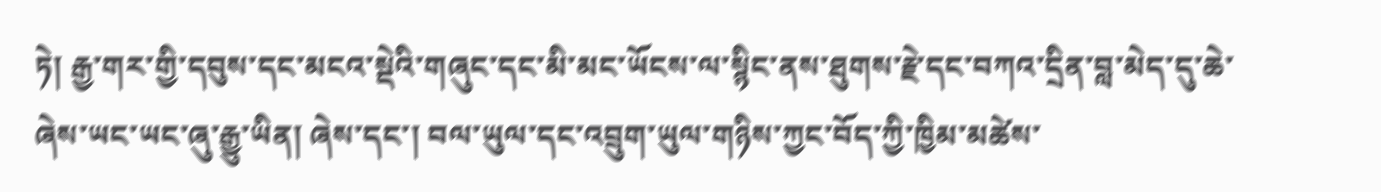ཏེ། རྒྱ་གར་གྱི་དབུས་དང་མངའ་སྡེའི་གཞུང་དང་མི་མང་ཡོངས་ལ་སྙིང་ནས་ཐུགས་རྗེ་དང་བཀའ་དྲིན་བླ་མེད་དུ་ཆེ་ཞེས་ཡང་ཡང་ཞུ་རྒྱུ་ཡིན། ཞེས་དང་། བལ་ཡུལ་དང་འབྲུག་ཡུལ་གཉིས་ཀྱང་བོད་ཀྱི་ཁྱིམ་མཚེས་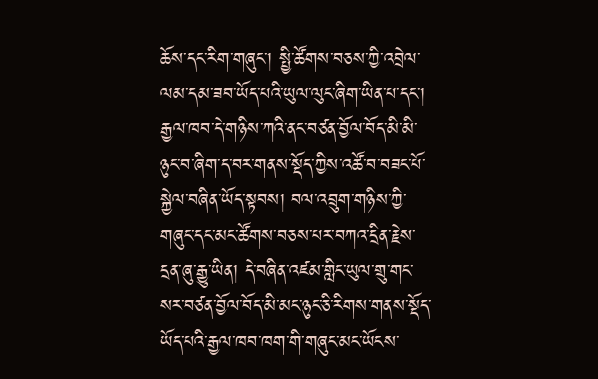ཆོས་དང་རིག་གཞུང་། སྤྱི་ཚོགས་བཅས་ཀྱི་འབྲེལ་ལམ་དམ་ཟབ་ཡོད་པའི་ཡུལ་ལུང་ཞིག་ཡིན་པ་དང་། རྒྱལ་ཁབ་དེ་གཉིས་ཀའི་ནང་བཙན་བྱོལ་བོད་མི་མི་ཉུང་བ་ཞིག་ད་བར་གནས་སྡོད་ཀྱིས་འཚོ་བ་བཟང་པོ་སྐྱེལ་བཞིན་ཡོད་སྟབས། བལ་འབྲུག་གཉིས་ཀྱི་གཞུང་དང་མང་ཚོགས་བཅས་པར་བཀའ་དྲིན་རྗེས་དྲན་ཞུ་རྒྱུ་ཡིན། དེ་བཞིན་འཛམ་གླིང་ཡུལ་གྲུ་གང་སར་བཙན་བྱོལ་བོད་མི་མང་ཉུང་ཅི་རིགས་གནས་སྡོད་ཡོད་པའི་རྒྱལ་ཁབ་ཁག་གི་གཞུང་མང་ཡོངས་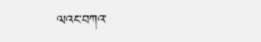ལའང་བཀའ་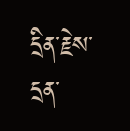དྲིན་རྗེས་དྲན་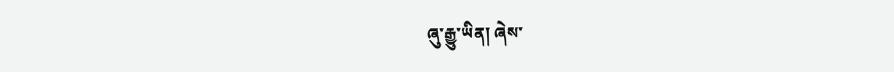ཞུ་རྒྱུ་ཡིན། ཞེས་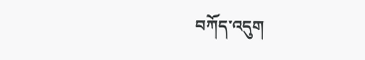བཀོད་འདུག